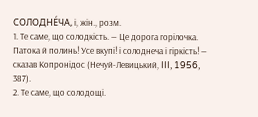СОЛОДНЕ́ЧА, і, жін., розм.
1. Те саме, що солодкість. — Це дорога горілочка. Патока й полинь! Усе вкупі! і солоднеча і гіркість! — сказав Копронідос (Нечуй-Левицький, III, 1956, 387).
2. Те саме, що солодощі.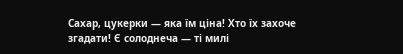Сахар, цукерки — яка їм ціна! Хто їх захоче згадати! Є солоднеча — ті милі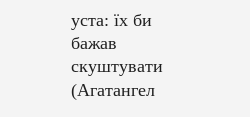уста: їх би бажав скуштувати (Агатангел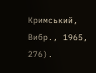Кримський, Вибр., 1965, 276).